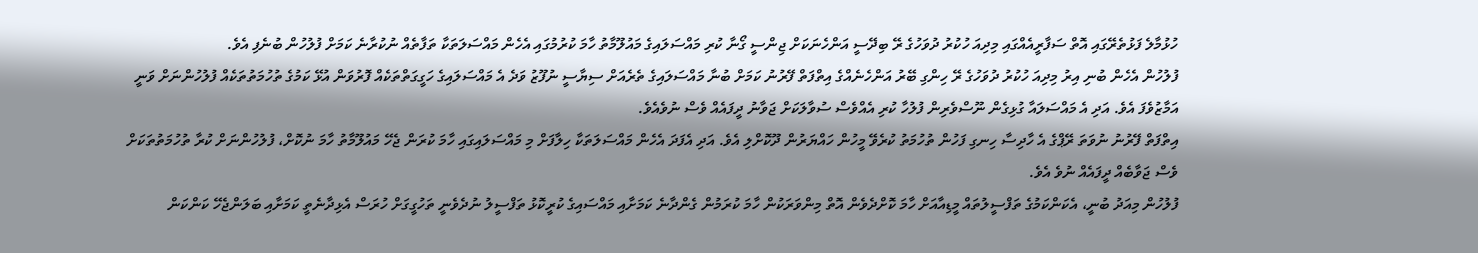ހުޅުމާލެ ފަޅުތެރޭގައި އޮތް ސަފާރީއެއްގައި މިދިއަ ހުކުރު ދުވަހުގެ ރޭ ބިދޭސީ އަންހެނަކަށް ޖިންސީ ގޯނާ ކުރި މައްސަލައިގެ މައުލޫމާތު ހާމަ ކުރުމުގައި އެހެން މައްސަލަތަކާ ތަފާތެއް ނުކުރާނެ ކަމަށް ފުލުހުން ބުނެފި އެވެ.
ފުލުހުން އެހެން ބުނި އިރު މިދިއަ ހުކުރު ދުވަހުގެ ރޭ ހިންގި ބޭރު އަންހެނެއްގެ އިތްފަތް ފޭރުނު ކަމަށް ބުނާ މައްސަލައިގެ ތެރެއަށް ސިޔާސީ ނުފޫޒު ވަދެ އެ މައްސަލައިގެ ހަގީގަތްތަކެއް ފޮރުވަން އުޅޭ ކަމުގެ ތުހުމަތުތަކެއް ފުލުހުންނަށް ވަނީ އަމާޒުވެފަ އެވެ. އަދި އެ މައްސަލައާ ގުޅިގެން ނޫސްވެރިން ފުލުހާ ކުރި އެއްވެސް ސުވާލަކަށް ޖަވާނު ދީފައެއް ވެސް ނުވެއެވެ.
އިތްފަތް ފޭރުނު ނުވަތަ ރޭޕްގެ އެ ހާދިސާ ހިނގި ފަހުން ތުހުމަތު ކުރެވޭ މީހުން ހައްޔަރުން ދޫކޮށްލި އެވެ. އަދި އެފަދަ އެހެން މައްސަލަތަކާ ހިލާފަށް މި މައްސަލައިގައި ހާމަ ކުރަން ޖެހޭ މައުލޫމާތު ހާމަ ނުކޮށް، ފުލުހުންނަށް ކުރާ ތުހުމަތުތަކަށް ވެސް ޖަވާބެއް ދީފައެއް ނުވެ އެވެ.
ފުލުހުން މިއަދު ބުނީ، އެކަންކަމުގެ ތަފްސީލުތައް މީޑިއާއަށް ހާމަ ކޮށްދެވެން އޮތް މިންވަރަކުން ހާމަ ކުރަމުން ގެންދާނެ ކަމަށާއި މައްސައިގެ ކުރީކޮޅު ތަފްސީލު ނުދެވެނީ ތަހުގީގަށް ހުރަސް އެޅިދާނެތީ ކަމަށާއި ބަލަންޖެހޭ ކަންކަން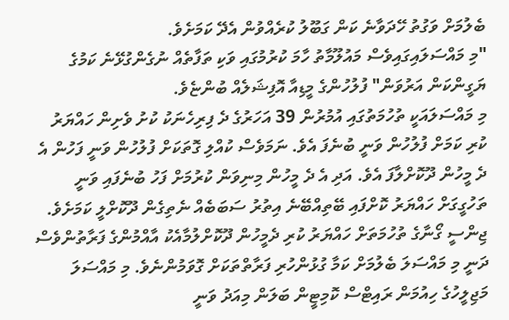ބެލުމަށް ވަގުތު ހޭދަވާނެ ކަން ގަބޫލު ކުރެއްވުން އެދޭ ކަމަށެވެ.
"މި މައްސަލައިގައިވެސް މައުލޫމާތު ހާމަ ކުރުމުގައި ވަކި ތަފާތެއް ނުގެންގުޅޭނެ ކަމުގެ ޔަގީންކަން އަރުވަން" ފުލުހުންގެ މީޑިއާ އޮފިޝަލެއް ބުންޏެވެ.
މި މައްސަލައަކީ ތުހުމަތުގައި އުމުރުން 39 އަހަރުގެ ދެ ފިރިހެނަކު ކުށު ވެށިން ހައްޔަރު ކުރި ކަމަށް ފުލުހުން ވަނީ ބުނެފަ އެވެ. ނަމަވެސް ކުއްލި ގޮތަކަށް ފުލުހުން ވަނީ ފަހުން އެ ދެ މީހުން ދޫކޮށްލާފަ އެވެ. އަދި އެ ދެ މީހުން މިނިވަން ކުރުމަށް ފަހު ބުނެފައި ވަނީ ތަހުގީގަށް ހައްޔަރު ކޮށްފައި ބޭތިއްބޭނެ އިތުރު ސަބަބެއް ނެތިގެން ދޫކޮށްލީ ކަމަށެވެ.
ޖިންސީ ގޯނާގެ ތުހުމަތަށް ހައްޔަރު ކުރި ދެމީހުން ދޫކޮށްލުމާއެކު އާއްމުންގެ ފަރާތުންވެސް ދަނީ މި މައްސަލަ ބެލުމަށް ކަމާ ގުޅުންހުރި ފަރާތްތަކަށް ގޮވަމުންނެވެ. މި މައްސަލަ މަޖިލީހުގެ ހިއުމަން ރައިޓްސް ކޮމިޓީން ބަލަން މިއަދު ވަނީ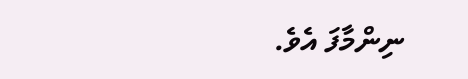ނިންމާފަ އެވެ.